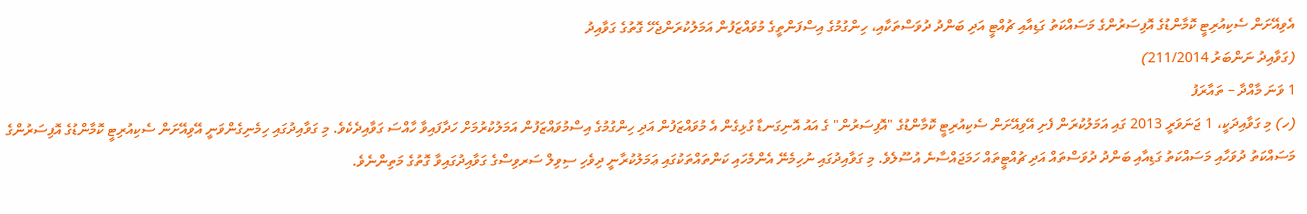އެވިއޭށަން ސެކިއުރިޓީ ކޮމާންޑުގެ އޮފިސަރުންގެ މަސައްކަތު ގަޑިއާއި ޗުއްޓީ އަދި ބަންދު ދުވަސްތަކާއި، ހިންގުމުގެ އިސްފަންތީގެ މުވައްޒަފުން އަމަލުކުރަންޖެހޭ ގޮތުގެ ގަވާއިދު
(ގަވާއިދު ނަންބަރު 211/2014)
1 ވަނަ މާއްދާ – ތައާރަފު
(ހ) މި ގަވާއިދަކީ، 1 ޖަނަވަރީ 2013 ގައި އަމަލުކުރަން ފެށި އޭވިއޭށަން ސެކިއުރިޓީ ކޮމާންޑުގެ "އޮފިސަރުން" ގެ އައު އޮނިގަނޑާ ގުޅިގެން އެ މުވައްޒަފުން އަދި ހިންގުމުގެ އިސްމުވައްޒަފުން އަމަލުކުރުމަށް ހަދާފައިވާ ހާއްސަ ގަވާއިދެކެވެ. މި ގަވާއިދުގައި ހިމެނިގެންވަނީ އޭވިއޭށަން ސެކިއުރިޓީ ކޮމާންޑުގެ އޮފިސަރުންގެ މަސައްކަތު ދުވަހާއި މަސައްކަތު ގަޑިއާއި ބަންދު ދުވަސްތައް އަދި ޗުއްޓީތައް ހަމަޖައްސާނެ އުސޫލެވެ. މި ގަވާއިދުގައި ނުހިމެނޭ އެންމެހައި ކަންތައްތަކުގައި ޢަމަލުކުރާނީ ދިވެހި ސިވިލް ސަރވިސްގެ ގަވާއިދުގައިވާ ގޮތުގެ މަތިންނެވެ.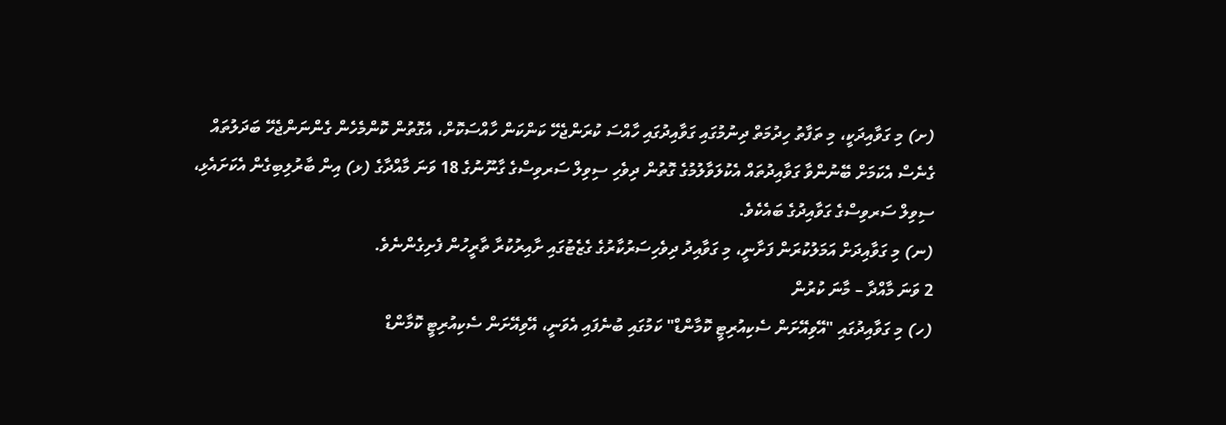(ށ) މި ގަވާއިދަކީ، މި ތަފާތު ހިދުމަތް ދިނުމުގައި ގަވާއިދުގައި ހާއްސަ ކުރަންޖެހޭ ކަންކަން ހާއްސަކޮށް، އެގޮތުން ކޮންމެހެން ގެންނަންޖެހޭ ބަދަލުތައް ގެނެސް އެކަމަށް ބޭނުންވާ ގަވާއިދުތައް އެކުލަވާލުމުގެ ގޮތުން ދިވެހި ސިވިލް ސަރވިސްގެ ގާނޫނުގެ 18 ވަނަ މާއްދާގެ (ޅ) އިން ބާރުލިބިގެން އެކަށައެޅި، ސިވިލް ސަރވިސްގެ ގަވާއިދުގެ ބައެކެވެ.
(ނ) މި ގަވާއިދަށް އަމަލުކުރަން ފަށާނީ، މި ގަވާއިދު ދިވެހިސަރުކާރުގެ ގެޒެޓުގައި ށާއިރުކުރާ ތާރީހުން ފެށިގެންނެވެ.
2 ވަނަ މާއްދާ – މާނަ ކުރުން
(ހ) މި ގަވާއިދުގައި "އޭވިއޭށަން ސެކިއުރިޓީ ކޮމާންޑް" ކަމުގައި ބުނެފައި އެވަނީ، އޭވިއޭށަން ސެކިއުރިޓީ ކޮމާންޑް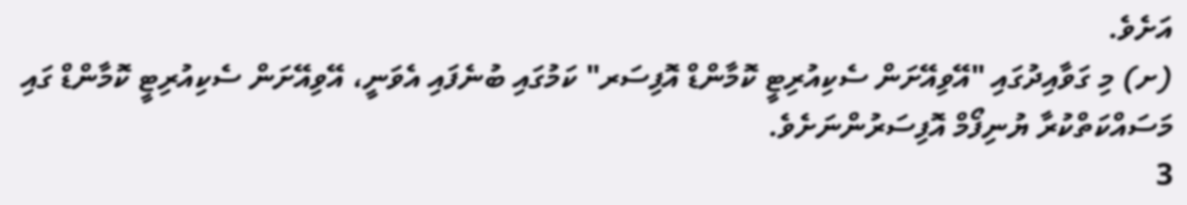އަށެވެ.
(ށ) މި ގަވާއިދުގައި "އޭވިއޭށަން ސެކިއުރިޓީ ކޮމާންޑް އޮފިސަރ" ކަމުގައި ބުނެފައި އެވަނީ، އޭވިއޭށަން ސެކިއުރިޓީ ކޮމާންޑް ގައި މަސައްކަތްކުރާ ޔުނިފޯމް އޮފިސަރުންނަށެވެ.
3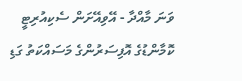ވަނަ މާއްދާ - އޭވިއޭށަން ސެކިއުރިޓީ ކޮމާންޑުގެ އޮފިސަރުންގެ މަސައްކަތު ގަޑި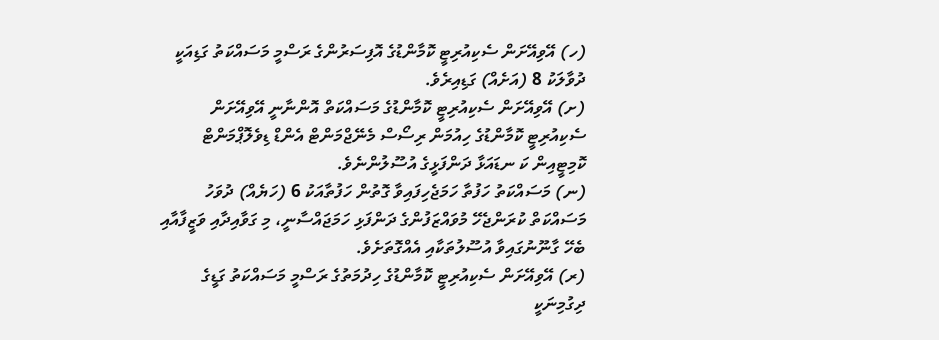(ހ) އޭވިއޭށަން ސެކިއުރިޓީ ކޮމާންޑުގެ އޮފިސަރުންގެ ރަސްމީ މަސައްކަތު ގަޑިއަކީ ދުވާލަކު 8 (އަށެއް) ގަޑިއިރެވެ.
(ށ) އޭވިއޭށަން ސެކިއުރިޓީ ކޮމާންޑުގެ މަސައްކަތް އޮންނާނީ އޭވިއޭށަން ސެކިއުރިޓީ ކޮމާންޑުގެ ހިއުމަން ރިސޯސް މެނޭޖްމަންޓް އެންޑް ޑިވެލޮޕްމަންޓް ކޮމިޓީއިން ކަ ނޑައަޅާ ދަންފަޅީގެ އުސޫލުންނެވެ.
(ނ) މަސައްކަތު ހަފުތާ ހަމަޖެހިފައިވާ ގޮތުން ހަފުތާއަކު 6 (ހަޔެއް) ދުވަހު މަސައްކަތް ކުރަންޖެހޭ މުވައްޒަފުންގެ ދަންފަޅި ހަމަޖައްސާނީ، މި ގަވާއިދާއި ވަޒީފާއާއި ބެހޭ ގާނޫނުގައިވާ އުސޫލުތަކާއި އެއްގޮތަށެވެ.
(ރ) އޭވިއޭށަން ސެކިއުރިޓީ ކޮމާންޑުގެ ހިދުމަތުގެ ރަސްމީ މަސައްކަތު ގަޑީގެ ދިގުމިނަކީ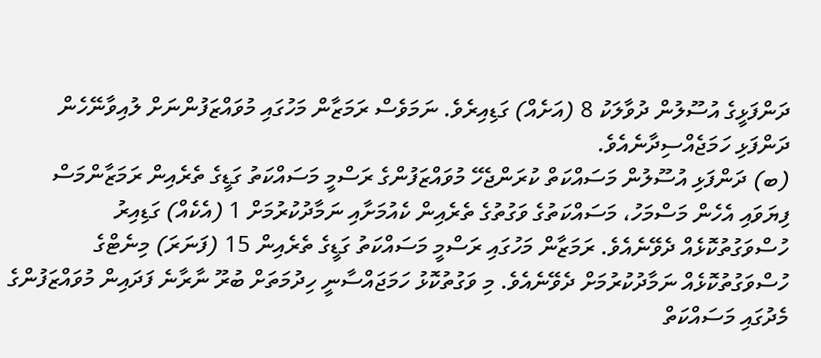ދަންފަޅީގެ އުސޫލުން ދުވާލަކު 8 (އަށެއް) ގަޑިއިރެވެ. ނަމަވެސް ރަމަޒާން މަހުގައި މުވައްޒަފުންނަށް ލުއިވާނޭހެން ދަންފަޅި ހަމަޖެއްސިދާނެއެވެ.
(ބ) ދަންފަޅި އުސޫލުން މަސައްކަތް ކުރަންޖެހޭ މުވައްޒަފުންގެ ރަސްމީ މަސައްކަތު ގަޑީގެ ތެރެއިން ރަމަޒާންމަސް ފިޔަވައި އެހެން މަސްމަހު، މަސައްކަތުގެ ވަގުތުގެ ތެރެއިން ކެއުމަށާއި ނަމާދުކުރުމަށް 1 (އެކެއް) ގަޑިއިރު ހުސްވަގުތުކޮޅެއް ދެވޭނެއެވެ. ރަމަޒާން މަހުގައި ރަސްމީ މަސައްކަތު ގަޑީގެ ތެރެއިން 15 (ފަނަރަ) މިނެޓްގެ ހުސްވަގުތުކޮޅެއް ނަމާދުކުރުމަށް ދެވޭނެއެވެ. މި ވަގުތުކޮޅު ހަމަޖައްސާނީ ހިދުމަތަށް ބުރޫ ނާރާނެ ފަދައިން މުވައްޒަފުންގެ މެދުގައި މަސައްކަތް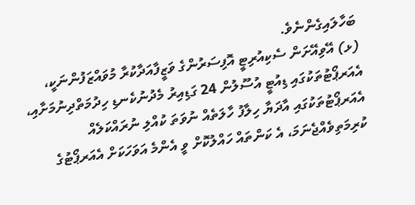ބަހާލައިގެންނެވެ.
(ޅ) އޭވިއޭށަން ސެކިއުރިޓީ އޮފިސަރުންގެ ވަޒީފާއަދާކުރާ މުވައްޒަފުންނަކީ، އެއަރޕޯޓުތަކުގައި ޑިއުޓީ އުސޫލުން 24 ގަޑިއިރު މެދުނުކެނޑި ހިދުމަތްދިނުމަށާއި، އެއަރޕޯޓުތަކުގައި އާދަޔާ ހިލާފު ހާލަތެއް ނުވަތަ ކުއްލި ނުރައްކަލެއް ކުރިމަތިވެއްޖެނަމަ، އެ ކަންތައް ހައްލުކޮށް ވީ އެންމެ އަވަހަކަށް އެއަރޕޯޓުގެ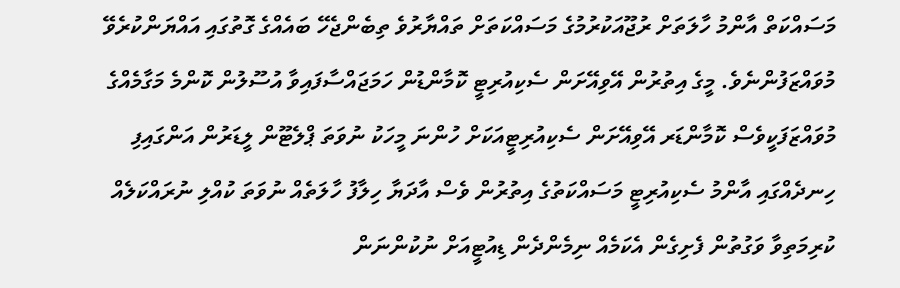މަސައްކަތް އާންމު ހާލަތަށް ރުޖޫއަކުރުމުގެ މަސައްކަތަށް ތައްޔާރުވެ ތިބެންޖެހޭ ބައެއްގެ ގޮތުގައި އައްޔަންކުރެވޭ މުވައްޒަފުންނެވެ. މީގެ އިތުރުން އޭވިއޭށަން ސެކިއުރިޓީ ކޮމާންޑުން ހަމަޖައްސާފައިވާ އުސޫލުން ކޮންމެ މަގާމެއްގެ މުވައްޒަފަކީވެސް ކޮމާންޑަރ އޭވިއޭށަން ސެކިއުރިޓީއަކަށް ހުންނަ މީހަކު ނުވަތަ ޕްލެޓޫން ލީޑަރުން އަންގައިފި ހިނދެއްގައި އާންމު ސެކިއުރިޓީ މަސައްކަތުގެ އިތުރުން ވެސް އާދަޔާ ހިލާފު ހާލަތެއް ނުވަތަ ކުއްލި ނުރައްކަލެއް ކުރިމަތިވާ ވަގުތުން ފެށިގެން އެކަމެއް ނިމެންދެން ޑިއުޓީއަށް ނުކުންނަން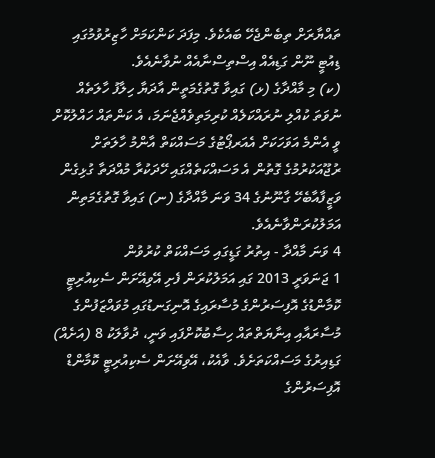ތައްޔާރަށް ތިބެންޖެހޭ ބައެކެވެ. މިފަދަ ކަންކަމަށް ހާޒިރުވުމުގައި ޑިއުޓީ ނޫން ގަޑިއެއް އިސްތިސްނާއެއް ނުވާނެއެވެ.
(ކ) މި މާއްދާގެ (ޅ) ގައިވާ ގޮތުގެމަތީން އާދަޔާ ހިލާފު ހާލަތެއް ނުވަތަ ކުއްލި ނުރައްކަލެއް ކުރިމަތިވެއްޖެނަމަ، އެ ކަންތައް ހައްލުކޮށް ވީ އެންމެ އަވަހަކަށް އެއަރޕޯޓުގެ މަސައްކަތް އާންމު ހާލަތަށް ރުޖޫއަކުރުމުގެ ގޮތުން އެ މަސައްކަތެއްގައި ހޭދަކުރާ މުއްދަތާ ގުޅިގެން ވަޒީފާއާބެހޭ ގާނޫނުގެ 34 ވަނަ މާއްދާގެ (ނ) ގައިވާ ގޮތުގެމަތިން އަމަލުކުރަންވާނެއެވެ.
4 ވަނަ މާއްދާ - އިތުރު ގަޑީގައި މަސައްކަތް ކުރުވުން
1 ޖަނަވަރީ 2013 ގައި އަމަލުކުރަން ފެށި އޭވިއޭށަން ސެކިއުރިޓީ ކޮމާންޑުގެ އޮފިސަރުންގެ މުސާރައިގެ އޮނިގަނޑުގައި މުވައްޒަފުންގެ މުސާރައާއި އިނާޔަތްތައް ހިސާބުކޮށްފައި ވަނީ، ދުވާލަކު 8 (އަށެއް) ގަޑިއިރުގެ މަސައްކަތަށެވެ. ވާއެކު، އޭވިއޭށަން ސެކިއުރިޓީ ކޮމާންޑް އޮފިސަރުންގެ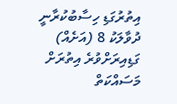އިތުރުގަޑި ހިސާބުކުރާނީ ދުވާލަކު 8 (އަށެއް) ގަޑިއިރަށްވުރެ އިތުރަށް މަސައްކަތް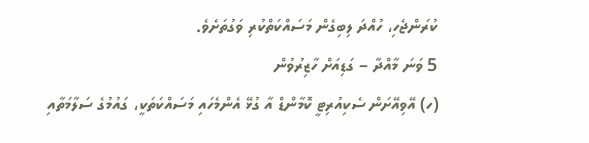ކުރަންޖެހި، ހުއްދަ ލިބިގެން މަސައްކަތްކުރި ވަގުތަށެވެ.
5 ވަނަ މާއްދާ – ގަޑިއަށް ހާޒިރުވުން
(ހ) އޭވިއޭށަން ސެކިއުރިޓީ ކޮމާންޑް އާ ގުޅޭ އެންމެހައި މަސައްކަތަކީ، ގައުމުގެ ސަލާމަތާއި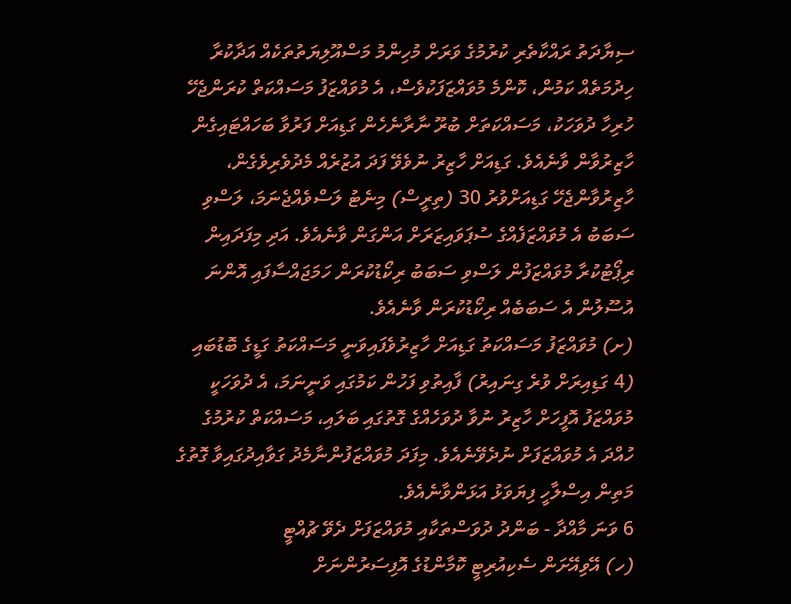ސިޔާދަތު ރައްކާތެރި ކުރުމުގެ ވަރަށް މުހިންމު މަސްއޫލިޔަތުތަކެއް އަދާކުރާ ހިދުމަތެއް ކަމުން، ކޮންމެ މުވައްޒަފަކުވެސް، އެ މުވައްޒަފު މަސައްކަތް ކުރަންޖެހޭ ހުރިހާ ދުވަހަކު، މަސައްކަތަށް ބުރޫ ނާރާނެހެން ގަޑިއަށް ފަރުވާ ބަހައްޓައިގެން ހާޒިރުވާން ވާނެއެވެ. ގަޑިއަށް ހާޒިރު ނުވެވޭ ފަދަ އުޒުރެއް މެދުވެރިވެގެން، ހާޒިރުވާންޖެހޭ ގަޑިއަށްވުރު 30 (ތިރީސް) މިނެޓު ލަސްވެއްޖެނަމަ، ލަސްވި ސަބަބު އެ މުވައްޒަފެއްގެ ސުޕަވައިޒަރަށް އަންގަން ވާނެއެވެ. އަދި މިފަދައިން ރިޕޯޓުކުރާ މުވައްޒަފުން ލަސްވި ސަބަބު ރިކޯޑުކުރަން ހަމަޖައްސާފައި އޮންނަ އުސޫލުން އެ ސަބަބެއް ރިކޯޑުކުރަން ވާނެއެވެ.
(ށ) މުވައްޒަފު މަސައްކަތު ގަޑިއަށް ހާޒިރުވެފައިވަނީ މަސައްކަތު ގަޑީގެ ބޮޑުބައި (4 ގަޑިއިރަށް ވުރެ ގިނައިރު) ފާއިތުވި ފަހުން ކަމުގައި ވަނީނަމަ، އެ ދުވަހަކީ މުވައްޒަފު އޮފީހަށް ހާޒިރު ނުވާ ދުވަހެއްގެ ގޮތުގައި ބަލައި، މަސައްކަތް ކުރުމުގެ ހުއްދަ އެ މުވައްޒަފަށް ނުދެވޭނެއެވެ. މިފަދަ މުވައްޒަފުންނާމެދު ގަވާއިދުގައިވާ ގޮތުގެ މަތިން އިސްލާހީ ފިޔަވަޅު އަޅަންވާނެއެވެ.
6 ވަނަ މާއްދާ - ބަންދު ދުވަސްތަކާއި މުވައްޒަފަށް ދެވޭ ޗުއްޓީ
(ހ) އޭވިއޭށަން ސެކިއުރިޓީ ކޮމާންޑުގެ އޮފިސަރުންނަށް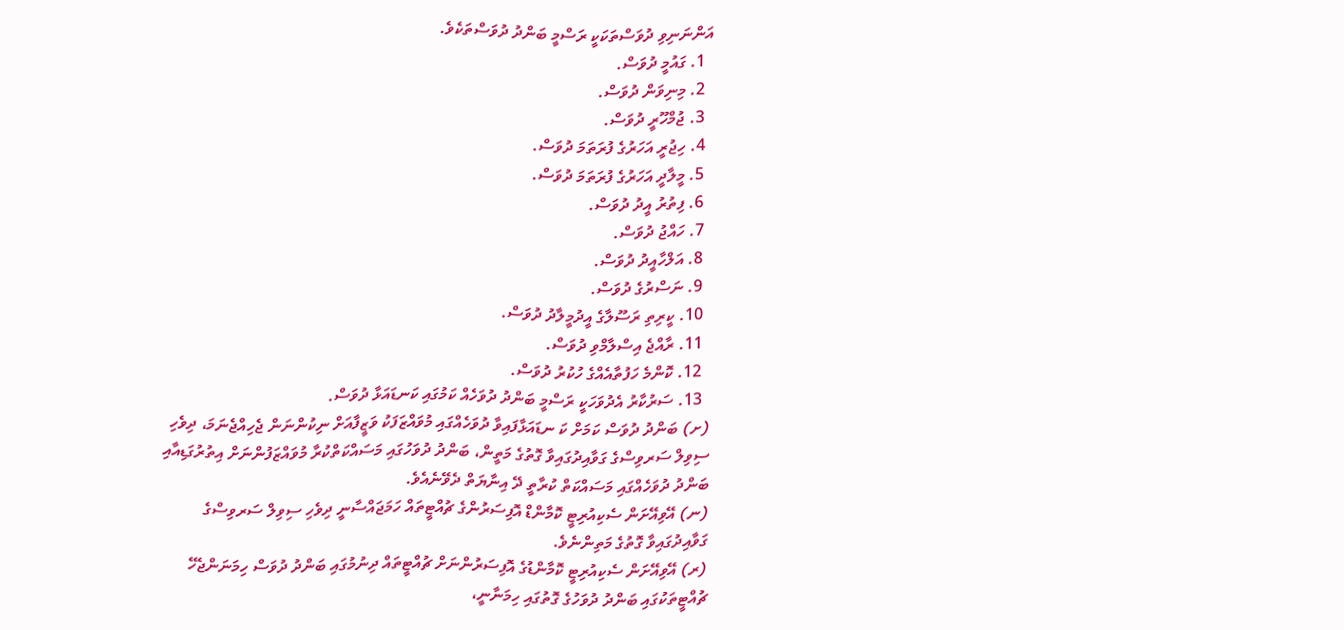އަންނަނިވި ދުވަސްތަކަކީ ރަސްމީ ބަންދު ދުވަސްތަކެވެ.
  1. ގައުމީ ދުވަސް.
  2. މިނިވަން ދުވަސް.
  3. ޖުމްހޫރީ ދުވަސް.
  4. ހިޖުރީ އަހަރުގެ ފުރަތަމަ ދުވަސް.
  5. މީލާދީ އަހަރުގެ ފުރަތަމަ ދުވަސް.
  6. ފިތުރު އީދު ދުވަސް.
  7. ހައްޖު ދުވަސް.
  8. އަލްހާއީދު ދުވަސް.
  9. ނަސްރުގެ ދުވަސް.
  10. ކީރިތި ރަސޫލާގެ އީދުމީލާދު ދުވަސް.
  11. ރާއްޖެ އިސްލާމްވި ދުވަސް.
  12. ކޮންމެ ހަފުތާއެއްގެ ހުކުރު ދުވަސް.
  13. ސަރުކާރު އެދުވަހަކީ ރަސްމީ ބަންދު ދުވަހެއް ކަމުގައި ކަނޑައަޅާ ދުވަސް.
(ށ) ބަންދު ދުވަސް ކަމަށް ކަ ނޑައަޅާފައިވާ ދުވަހެއްގައި މުވައްޒަފަކު ވަޒީފާއަށް ނިކުންނަން ޖެހިއްޖެނަމަ، ދިވެހި ސިވިލް ސަރވިސްގެ ގަވާއިދުގައިވާ ގޮތުގެ މަތީން، ބަންދު ދުވަހުގައި މަސައްކަތްކުރާ މުވައްޒަފުންނަށް އިތުރުގަޑިއާއި ބަންދު ދުވަހެއްގައި މަސައްކަތް ކުރާތީ ދޭ އިނާޔަތް ދެވޭނެއެވެ.
(ނ) އޭވިއޭށަން ސެކިއުރިޓީ ކޮމާންޑް އޮފިސަރުންގެ ޗުއްޓީތައް ހަމަޖައްސާނީ ދިވެހި ސިވިލް ސަރވިސްގެ ގަވާއިދުގައިވާ ގޮތުގެ މަތިންނެވެ.
(ރ) އޭވިއޭށަން ސެކިއުރިޓީ ކޮމާންޑުގެ އޮފިސަރުންނަށް ޗުއްޓީތައް ދިނުމުގައި ބަންދު ދުވަސް ހިމަނަންޖެހޭ ޗުއްޓީތަކުގައި ބަންދު ދުވަހުގެ ގޮތުގައި ހިމަނާނީ،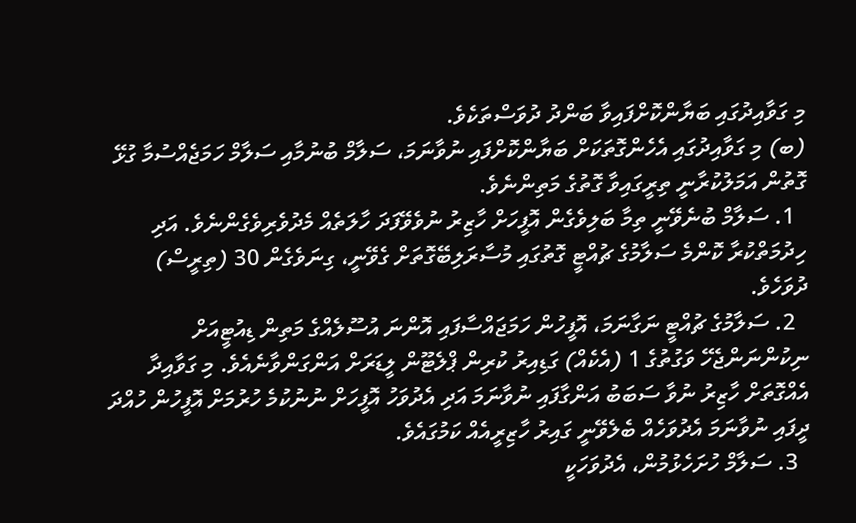މި ގަވާއިދުގައި ބަޔާންކޮށްފައިވާ ބަންދު ދުވަސްތަކެވެ.
(ބ) މި ގަވާއިދުގައި އެހެންގޮތަކަށް ބަޔާންކޮށްފައި ނުވާނަމަ، ސަލާމް ބުނުމާއި ސަލާމް ހަމަޖެއްސުމާ ގުޅޭ ގޮތުން އަމަލުކުރާނީ ތިރީގައިވާ ގޮތުގެ މަތިންނެވެ.
  1. ސަލާމް ބުނެވޭނީ ތިމާ ބަލިވެގެން އޮފީހަށް ހާޒިރު ނުވެވޭފަދަ ހާލަތެއް މެދުވެރިވެގެންނެވެ. އަދި ހިދުމަތްކުރާ ކޮންމެ ސަލާމުގެ ޗުއްޓީ ގޮތުގައި މުސާރަލިބޭގޮތަށް ގެވޭނީ، ގިނަވެގެން 30 (ތިރީސް) ދުވަހެވެ.
  2. ސަލާމުގެ ޗުއްޓީ ނަގާނަމަ، އޮފީހުން ހަމަޖައްސާފައި އޮންނަ އުސޫލެއްގެ މަތިން ޑިއުޓީއަށް ނިކުންނަންޖެހޭ ވަގުތުގެ 1 (އެކެއް) ގަޑިއިރު ކުރިން ޕްލެޓޫން ލީޑަރަށް އަންގަންވާނެއެވެ. މި ގަވާއިދާ އެއްގޮތަށް ހާޒިރު ނުވާ ސަބަބު އަންގާފައި ނުވާނަމަ އަދި އެދުވަހު އޮފީހަށް ނުނުކުމެ ހުރުމަށް އޮފީހުން ހުއްދަ ދީފައި ނުވާނަމަ އެދުވަހެއް ބެލެވޭނީ ގައިރު ހާޒިރީއެއް ކަމުގައެވެ.
  3. ސަލާމް ހުށަހެޅުމުން، އެދުވަހަކީ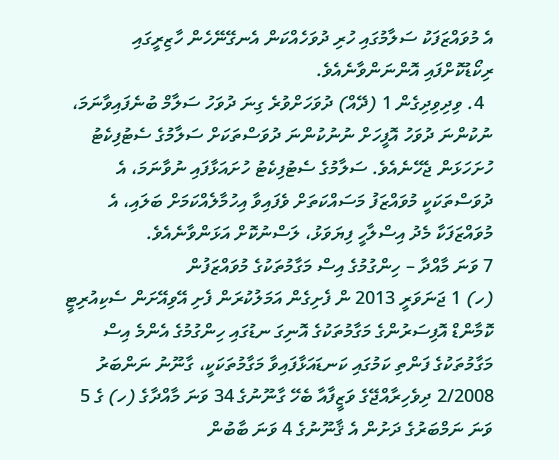އެ މުވައްޒަފަކު ސަލާމުގައި ހުރި ދުވަހެއްކަން އެނގޭނޭހެން ހާޒިރީގައި ރިކޯޑުކޮށްފައި އޮންނަންވާނެއެވެ.
  4. ވިދިވިދިގެން 1 (ދޭއް) ދުވަހަށްވުރެ ގިނަ ދުވަހު ސަލާމް ބުނެފައިވާނަމަ، ނުކުންނަ ދުވަހު އޮފީހަށް ނުނުކުންނަ ދުވަސްތަކަށް ސަލާމުގެ ސެޓުފިކެޓު ހުށަހަޅަން ޖެހޭނެއެވެ. ސަލާމުގެ ސެޓުފިކެޓު ހުށައަޅާފައި ނުވާނަމަ، އެ ދުވަސްތަކަކީ މުވައްޒަފު މަސައްކަތަށް ވެފައިވާ އިހުމާލެއްކަމަށް ބަލައި، އެ މުވައްޒަފަކާ މެދު އިސްލާހީ ފިޔަވަޅު، ލަސްނުކޮށް އަޅަންވާނެއެވެ.
7 ވަނަ މާއްދާ – ހިންގުމުގެ އިސް މަގާމުތަކުގެ މުވައްޒަފުން
(ހ) 1 ޖަނަވަރީ 2013 ން ފެށިގެން އަމަލުކުރަން ފެށި އޭވިއޭށަން ސެކިއުރިޓީ ކޮމާންޑް އޮފިސަރުންގެ މަގާމުތަކުގެ އޮނިގަ ނޑުގައި ހިންގުމުގެ އެންމެ އިސް މަގާމުތަކުގެ ފަންތި ކަމުގައި ކަނޑައަޅާފައިވާ މަގާމުތަކަކީ، ގާނޫނު ނަންބަރު 2/2008 ދިވެހިރާއްޖޭގެ ވަޒީފާއާ ބެހޭ ގާނޫނުގެ 34 ވަނަ މާއްދާގެ (ހ) ގެ 5 ވަނަ ނަމްބަރުގެ ދަށުން އެ ޤާނޫނުގެ 4 ވަނަ ބާބުން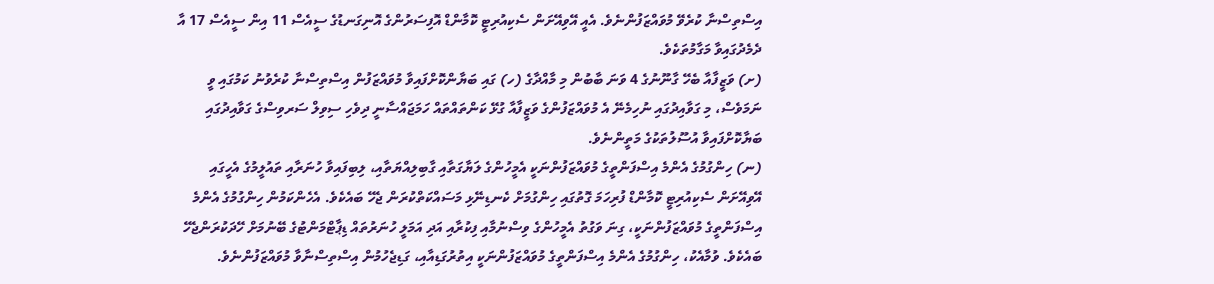އިސްތިސްނާ ކުރެވޭ މުވައްޒަފުންނެވެ. އެއީ އޭވިއޭށަން ސެކިއުރިޓީ ކޮމާންޑް އޮފިސަރުންގެ އޮނިގަނޑުގެ ސީއެސް 11 އިން ސީއެސް 17 އާ ދެމެދުގައިވާ މަގާމުތަކެވެ.
(ށ) ވަޒީފާއާ ބެހޭ ގާނޫނުގެ 4 ވަނަ ބާބުން މި މާއްދާގެ (ހ) ގައި ބަޔާންކޮށްފައިވާ މުވައްޒަފުން އިސްތިސްނާ ކުރެވުނު ކަމުގައި ވީ ނަމަވެސް، މި ގަވާއިދުގައި ނުހިމެނޭ އެ މުވައްޒަފުންގެ ވަޒީފާއާ ގުޅޭ ކަންތައްތައް ހަމަޖައްސާނީ ދިވެހި ސިވިލް ސަރވިސްގެ ގަވާއިދުގައި ބަޔާކޮށްފައިވާ އުސޫލުތަކުގެ މަތީންނެވެ.
(ނ) ހިންގުމުގެ އެންމެ އިސްފަންތީގެ މުވައްޒަފުންނަކީ އެމީހުންގެ ލަޔާގަތާއި ގާބިލިއްޔަތާއި، ލިބިފައިވާ ހުނަރާއި ތައުލީމުގެ އެހީގައި އޭވިއޭށަން ސެކިއުރިޓީ ކޮމާންޑް ފުރިހަމަ ގޮތުގައި ހިންގުމަށް ކެނޑިނޭޅި މަސައްކަތްކުރަން ޖެހޭ ބައެކެވެ. އެހެންކަމުން ހިންގުމުގެ އެންމެ އިސްފަންތީގެ މުވައްޒަފުންނަކީ، ގިނަ ވަގުތު އެމީހުންގެ ވިސްނުމާއި ފިކުރާއި އަދި އަމަލީ ހުނަރުތައް ޑިޕާޓްމަންޓުގެ ބޭނުމަށް ހޭދަކުރަންޖެހޭ ބައެކެވެ. ވުމާއެކު، ހިންގުމުގެ އެންމެ އިސްފަންތީގެ މުވައްޒަފުންނަކީ އިތުރުގަޑިއާއި، ގަޑިޖެހުމުން އިސްތިސްނާވާ މުވައްޒަފުންނެވެ.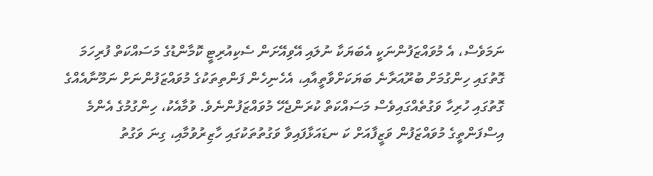ނަމަވެސް، އެ މުވައްޒަފުންނަކީ އެބަޔަކާ ނުލައި އޭވިއޭށަން ސެކިއުރިޓީ ކޮމާންޑުގެ މަސައްކަތް ފުރިހަމަ ގޮތުގައި ހިންގުމަށް ބުރޫއަރާނެ ބަޔަކަށްވާތީއާއި، އެހެނިހެން ފަންތިތަކުގެ މުވައްޒަފުންނަށް ނަމޫނާއެއްގެ ގޮތުގައި ހުރިހާ ވަގުތެއްގައިވެސް މަސައްކަތް ކުރަންޖެހޭ މުވައްޒަފުންނެވެ. ވުމާއެކު، ހިންގުމުގެ އެންމެ އިސްފަންތީގެ މުވައްޒަފުން ވަޒީފާއަށް ކަ ނޑައަޅާފައިވާ ވަގުތުތަކުގައި ހާޒިރުވުމާއި، ގިނަ ވަގުތު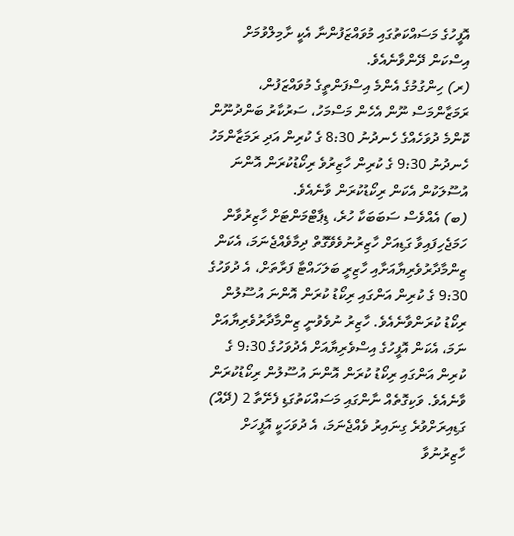އޮފީހުގެ މަސައްކަތުގައި މުވައްޒަފުންނާ އެކީ ށާމިލްވުމަށް އިސްކަން ދޭންވާނެއެވެ.
(ރ) ހިންގުމުގެ އެންމެ އިސްފަންތީގެ މުވައްޒަފުން، ރަމަޒާންމަސް ނޫން އެހެން މަސްމަހު، ސަރުކާރު ބަންދުނޫން ކޮންމެ ދުވަހެއްގެ ހެނދުނު 8:30 ގެ ކުރިން އަދި ރަމަޒާންމަހު ހެނދުނު 9:30 ގެ ކުރިން ހާޒިރުވެ ރިކޯޑުކުރަން އޮންނަ އުސޫލަކުން އެކަން ރިކޯޑުކުރަން ވާނެއެވެ.
(ބ) އެއްވެސް ސަބަބަކާ ހުރެ، ޑިޕާޓްމަންޓަށް ހާޒިރުވާން ހަމަޖެހިފައިވާ ގަޑިއަށް ހާޒިރުނުވެވޭގޮތް ދިމާވެއްޖެނަމަ، އެކަން ޒިންމާދާރުވެރިޔާއަށާއި ހާޒިރީ ބަލަހައްޓާ ފަރާތަށް، އެ ދުވަހުގެ 9:30 ގެ ކުރިން އަންގައި ރިކޯޑު ކުރަން އޮންނަ އުސޫލުން ރިކޯޑު ކުރަންވާނެއެވެ. ހާޒިރު ނުވެވުނީ ޒިންމާދާރުވެރިޔާއަށް ނަމަ، އެކަން އޮފީހުގެ އިސްވެރިޔާއަށް އެދުވަހުގެ 9:30 ގެ ކުރިން އަންގައި ރިކޯޑު ކުރަން އޮންނަ އުސޫލުން ރިކޯޑުކުރަން ވާނެއެވެ. ވަކިގޮތެއް ނާންގައި މަސައްކަތުގަޑި ފެށޭތާ 2 (ދޭއް) ގަޑިއިރަށްވުރެ ގިނައިރު ވެއްޖެނަމަ، އެ ދުވަހަކީ އޮފީހަށް ހާޒިރުނުވާ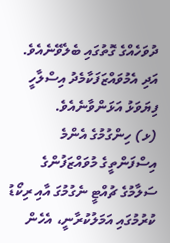ދުވަހެއްގެ ގޮތުގައި ބެލެވޭނެއެވެ. އަދި އެމުވައްޒަފަކާމެދު އިސްލާހީ ފިޔަވަޅު އަޅަންވާނެއެވެ.
(ޅ) ހިންގުމުގެ އެންމެ އިސްފަންތީގެ މުވައްޒަފުންގެ ސަލާމުގެ ޗުއްޓީ ނެގުމުގަ އާއި ރިކޯޑު ކުރުމުގައި އަމަލުކުރާނީ، އެހެން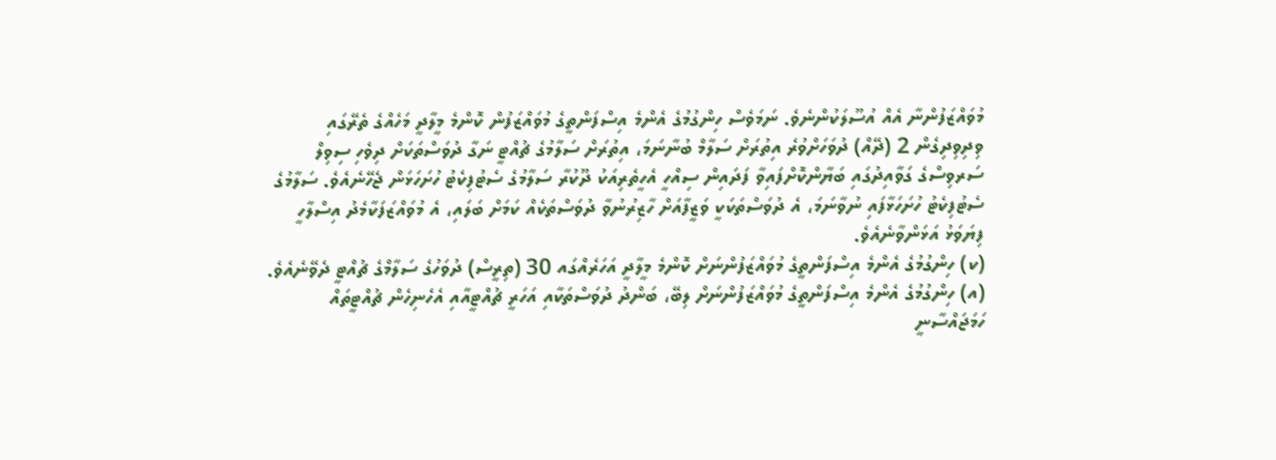މުވައްޒަފުންނާ އެއް އުސޫލަކުންނެވެ. ނަމަވެސް ހިންގުމުގެ އެންމެ އިސްފަންތީގެ މުވައްޒަފުން ކޮންމެ މީލާދީ މަހެއްގެ ތެރޭގައި ވިދިވިދިގެން 2 (ދޭއް) ދުވަހަށްވުރެ އިތުރަށް ސަލާމް ބުނާނަމަ، އިތުރަށް ސަލާމުގެ ޗުއްޓީ ނަގާ ދުވަސްތަކަށް ދިވެހި ސިވިލް ސަރވިސްގެ ގަވާއިދުގައި ބަޔާންކޮށްފައިވާ ފަދައިން ސިއްހީ އެހީތެރިއަކު ދޫކުރާ ސަލާމުގެ ސެޓުފިކެޓު ހުށަހަޅަން ޖެހޭނެއެވެ. ސަލާމުގެ ސެޓުފިކެޓު ހުށަހަޅާފައި ނުވާނަމަ، އެ ދުވަސްތަކަކީ ވަޒީފާއަށް ހާޒިރުނުވާ ދުވަސްތަކެއް ކަމަށް ބަލައި، އެ މުވައްޒަފަކާމެދު އިސްލާހީ ފިޔަވަޅު އަޅަންވާނެއެވެ.
(ކ) ހިންގުމުގެ އެންމެ އިސްފަންތީގެ މުވައްޒަފުންނަށް ކޮންމެ މީލާދީ އަހަރެއްގައ 30 (ތިރީސް) ދުވަހުގެ ސަލާމްގެ ޗުއްޓީ ދެވޭނެއެވެ.
(އ) ހިންގުމުގެ އެންމެ އިސްފަންތީގެ މުވައްޒަފުންނަށް ލިބޭ، ބަންދު ދުވަސްތަކާއި އަހަރީ ޗުއްޓީއާއި އެހެނިހެން ޗުއްޓީތައް ހަމަޖައްސާނީ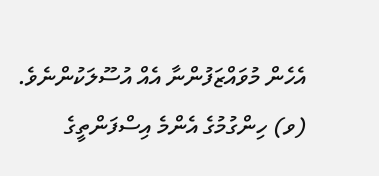އެހެން މުވައްޒަފުންނާ އެއް އުސޫލަކުންނެވެ.
(ވ) ހިންގުމުގެ އެންމެ އިސްފަންތީގެ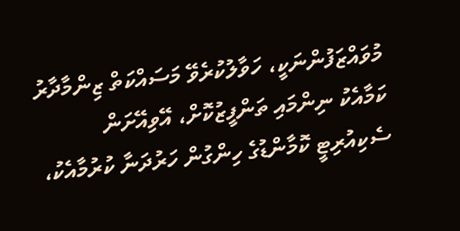މުވައްޒަފުންނަކީ، ހަވާލުކުރެވޭ މަސައްކަތް ޒިންމާދާރު ކަމާއެކު ނިންމައި ތަންފީޒުކޮށް، އޭވިއޭށަން ސެކިއުރިޓީ ކޮމާންޑުގެ ހިންގުން ހަރުދަނާ ކުރުމާއެކު،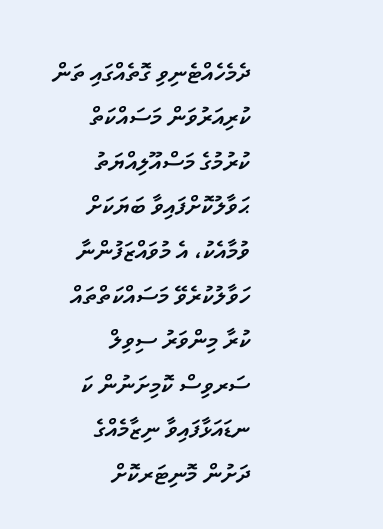ދެމެހެއްޓެނިވި ގޮތެއްގައި ތަން ކުރިއަރުވަން މަސައްކަތް ކުރުމުގެ މަސްއޫލިއްޔަތު ޙަވާލުކޮށްފައިވާ ބަޔަކަށް ވުމާއެކު، އެ މުވައްޒަފުންނާ ހަވާލުކުރެވޭ މަސައްކަތްތައް ކުރާ މިންވަރު ސިވިލް ސަރވިސް ކޮމިށަނުން ކަ ނޑައަޅާފައިވާ ނިޒާމެއްގެ ދަށުން މޮނިޓަރކޮށް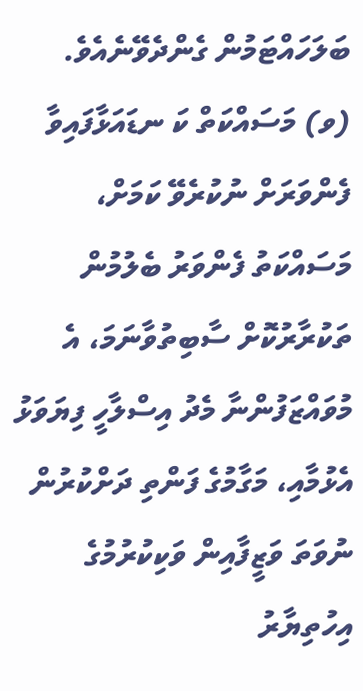ބަލަހައްޓަމުން ގެންދެވޭނެއެވެ.
(ވ) މަސައްކަތް ކަ ނޑައަޅާފައިވާ ފެންވަރަށް ނުކުރެވޭ ކަމަށް، މަސައްކަތު ފެންވަރު ބެލުމުން ތަކުރާރުކޮށް ސާބިތުވާނަމަ، އެ މުވައްޒަފުންނާ މެދު އިސްލާހީ ފިޔަވަޅު އެޅުމާއި، މަގާމުގެ ފަންތި ދަށްކުރުން ނުވަތަ ވަޒީފާއިން ވަކިކުރުމުގެ އިހުތިޔާރު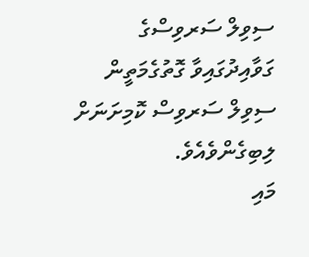ސިވިލް ސަރވިސްގެ ގަވާއިދުގައިވާ ގޮތުގެމަތީން ސިވިލް ސަރވިސް ކޮމިށަނަށް ލިބިގެންވެއެވެ.
މައި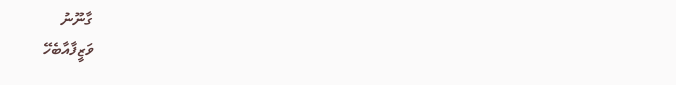ގާނޫނު
ވަޒީފާއާބެހޭ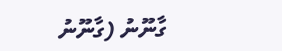ގާނޫނު (ގާނޫނު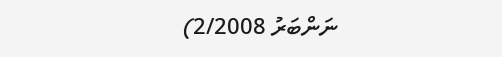ނަންބަރު 2/2008)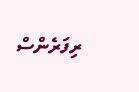ރިފަރެންސް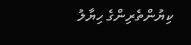ކިޔުންތެރިންގެ ހިޔާލު